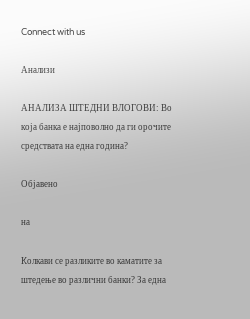Connect with us

Анализи

АНАЛИЗА ШТЕДНИ ВЛОГОВИ: Во која банка е најповолно да ги орочите средствата на една година?

Објавено

на

Колкави се разликите во каматите за штедење во различни банки? За една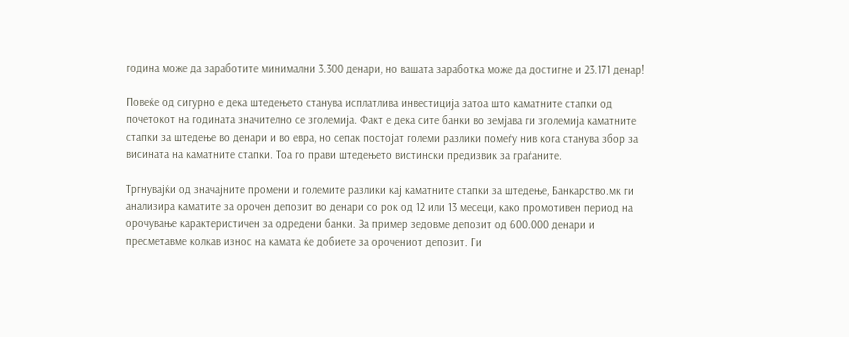година може да заработите минимални 3.300 денари, но вашата заработка може да достигне и 23.171 денар!

Повеќе од сигурно е дека штедењето станува исплатлива инвестиција затоа што каматните стапки од почетокот на годината значително се зголемија. Факт е дека сите банки во земјава ги зголемија каматните стапки за штедење во денари и во евра, но сепак постојат големи разлики помеѓу нив кога станува збор за висината на каматните стапки. Тоа го прави штедењето вистински предизвик за граѓаните.

Тргнувајќи од значајните промени и големите разлики кај каматните стапки за штедење, Банкарство.мк ги анализира каматите за орочен депозит во денари со рок од 12 или 13 месеци, како промотивен период на орочување карактеристичен за одредени банки. За пример зедовме депозит од 600.000 денари и пресметавме колкав износ на камата ќе добиете за орочениот депозит. Ги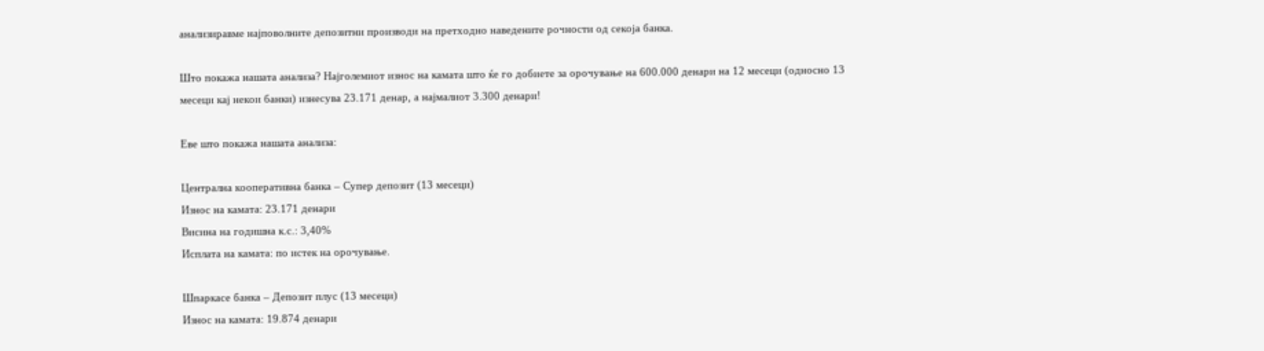анализиравме најповолните депозитни производи на претходно наведените рочности од секоја банка.

Што покажа нашата анализа? Најголемиот износ на камата што ќе го добиете за орочување на 600.000 денари на 12 месеци (односно 13 месеци кај некои банки) изнесува 23.171 денар, а најмалиот 3.300 денари!

Еве што покажа нашата анализа:

Централна кооперативна банка – Супер депозит (13 месеци)
Износ на камата: 23.171 денари
Висина на годишна к.с.: 3,40%
Исплата на камата: по истек на орочување.

Шпаркасе банка – Депозит плус (13 месеци)
Износ на камата: 19.874 денари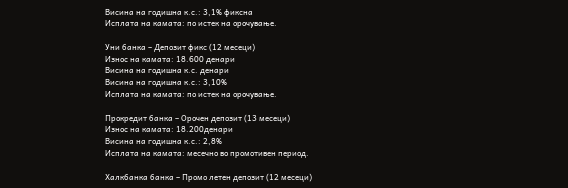Висина на годишна к.с.: 3,1% фиксна
Исплата на камата: по истек на орочување.

Уни банка – Депозит фикс (12 месеци)
Износ на камата: 18.600 денари
Висина на годишна к.с. денари
Висина на годишна к.с.: 3,10%
Исплата на камата: по истек на орочување.

Прокредит банка – Орочен депозит (13 месеци)
Износ на камата: 18.200денари
Висина на годишна к.с.: 2,8%
Исплата на камата: месечно во промотивен период.

Халкбанка банка – Промо летен депозит (12 месеци)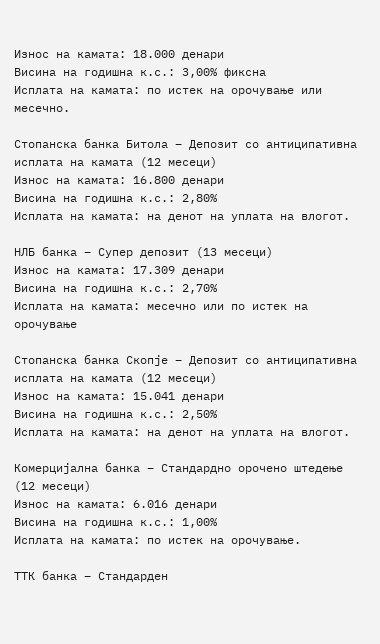Износ на камата: 18.000 денари
Висина на годишна к.с.: 3,00% фиксна
Исплата на камата: по истек на орочување или месечно.

Стопанска банка Битола – Депозит со антиципативна исплата на камата (12 месеци)
Износ на камата: 16.800 денари
Висина на годишна к.с.: 2,80%
Исплата на камата: на денот на уплата на влогот.

НЛБ банка – Супер депозит (13 месеци)
Износ на камата: 17.309 денари
Висина на годишна к.с.: 2,70%
Исплата на камата: месечно или по истек на орочување

Стопанска банка Скопје – Депозит со антиципативна исплата на камата (12 месеци)
Износ на камата: 15.041 денари
Висина на годишна к.с.: 2,50%
Исплата на камата: на денот на уплата на влогот.

Комерцијална банка – Стандардно орочено штедење (12 месеци)
Износ на камата: 6.016 денари
Висина на годишна к.с.: 1,00%
Исплата на камата: по истек на орочување.

ТТК банка – Стандарден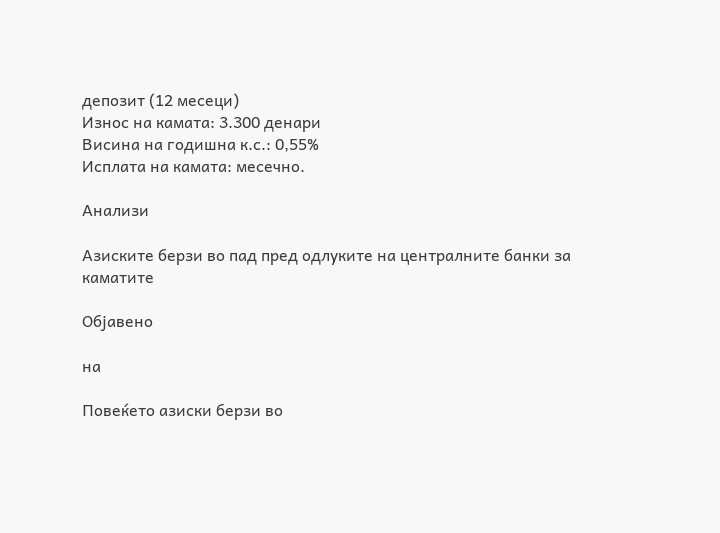депозит (12 месеци)
Износ на камата: 3.300 денари
Висина на годишна к.с.: 0,55%
Исплата на камата: месечно.

Анализи

Азиските берзи во пад пред одлуките на централните банки за каматите

Објавено

на

Повеќето азиски берзи во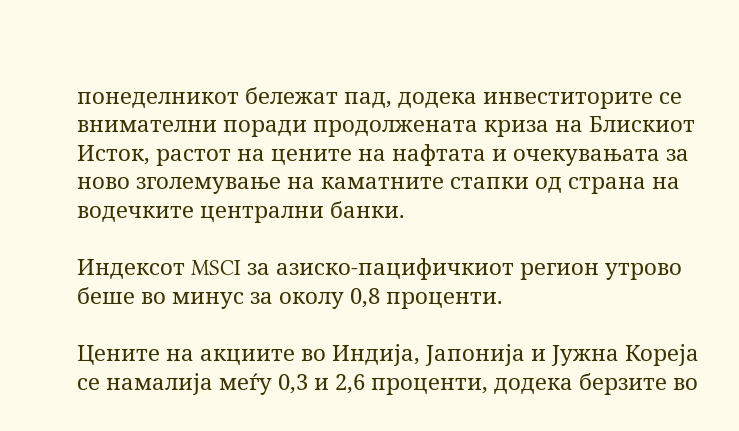понеделникот бележат пад, додека инвеститорите се внимателни поради продолжената криза на Блискиот Исток, растот на цените на нафтата и очекувањата за ново зголемување на каматните стапки од страна на водечките централни банки.

Индексот MSCI за азиско-пацифичкиот регион утрово беше во минус за околу 0,8 проценти.

Цените на акциите во Индија, Јапонија и Јужна Кореја се намалија меѓу 0,3 и 2,6 проценти, додека берзите во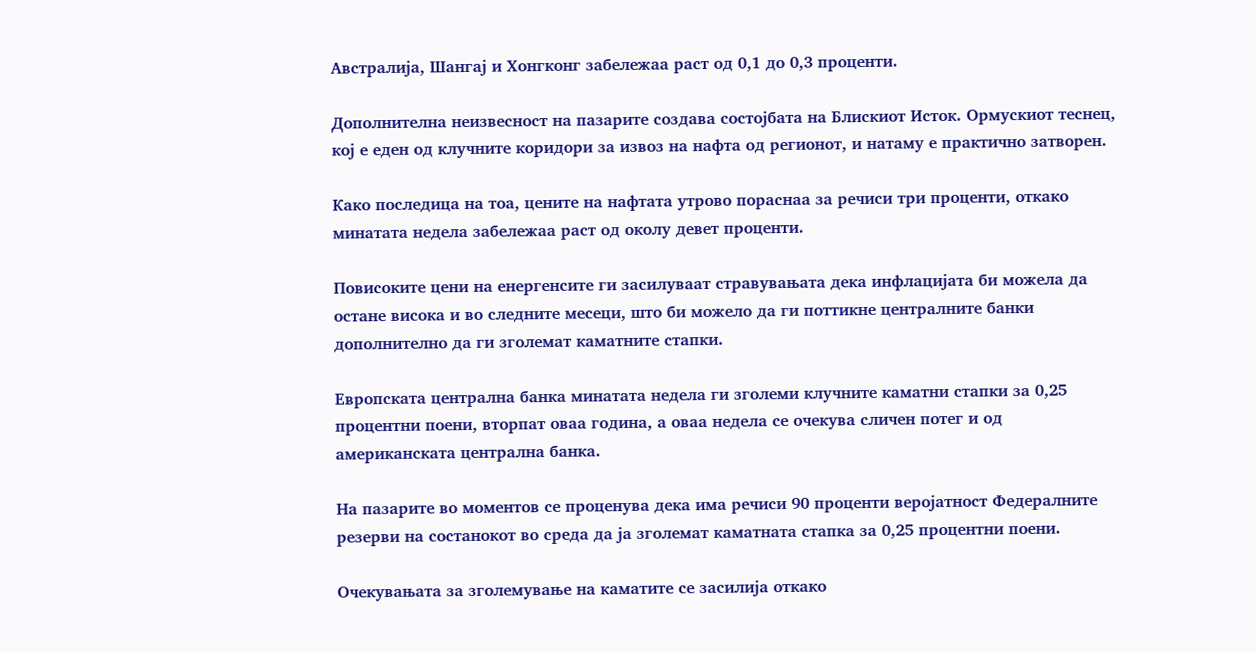Австралија, Шангај и Хонгконг забележаа раст од 0,1 до 0,3 проценти.

Дополнителна неизвесност на пазарите создава состојбата на Блискиот Исток. Ормускиот теснец, кој е еден од клучните коридори за извоз на нафта од регионот, и натаму е практично затворен.

Како последица на тоа, цените на нафтата утрово пораснаа за речиси три проценти, откако минатата недела забележаа раст од околу девет проценти.

Повисоките цени на енергенсите ги засилуваат стравувањата дека инфлацијата би можела да остане висока и во следните месеци, што би можело да ги поттикне централните банки дополнително да ги зголемат каматните стапки.

Европската централна банка минатата недела ги зголеми клучните каматни стапки за 0,25 процентни поени, вторпат оваа година, а оваа недела се очекува сличен потег и од американската централна банка.

На пазарите во моментов се проценува дека има речиси 90 проценти веројатност Федералните резерви на состанокот во среда да ја зголемат каматната стапка за 0,25 процентни поени.

Очекувањата за зголемување на каматите се засилија откако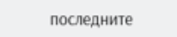последните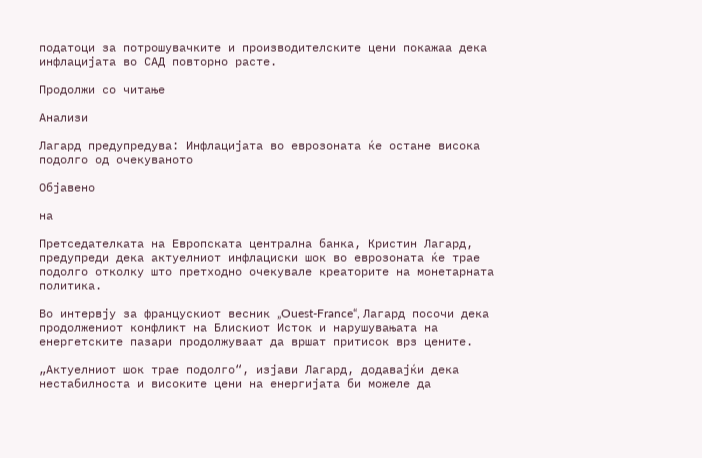податоци за потрошувачките и производителските цени покажаа дека инфлацијата во САД повторно расте.

Продолжи со читање

Анализи

Лагард предупредува: Инфлацијата во еврозоната ќе остане висока подолго од очекуваното

Објавено

на

Претседателката на Европската централна банка, Кристин Лагард, предупреди дека актуелниот инфлациски шок во еврозоната ќе трае подолго отколку што претходно очекувале креаторите на монетарната политика.

Во интервју за францускиот весник „Ouest-France“, Лагард посочи дека продолжениот конфликт на Блискиот Исток и нарушувањата на енергетските пазари продолжуваат да вршат притисок врз цените.

„Актуелниот шок трае подолго“, изјави Лагард, додавајќи дека нестабилноста и високите цени на енергијата би можеле да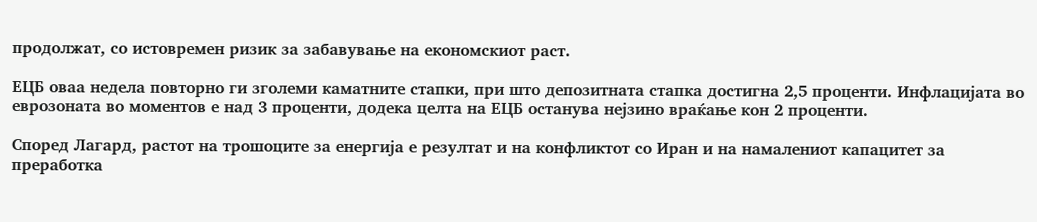продолжат, со истовремен ризик за забавување на економскиот раст.

ЕЦБ оваа недела повторно ги зголеми каматните стапки, при што депозитната стапка достигна 2,5 проценти. Инфлацијата во еврозоната во моментов е над 3 проценти, додека целта на ЕЦБ останува нејзино враќање кон 2 проценти.

Според Лагард, растот на трошоците за енергија е резултат и на конфликтот со Иран и на намалениот капацитет за преработка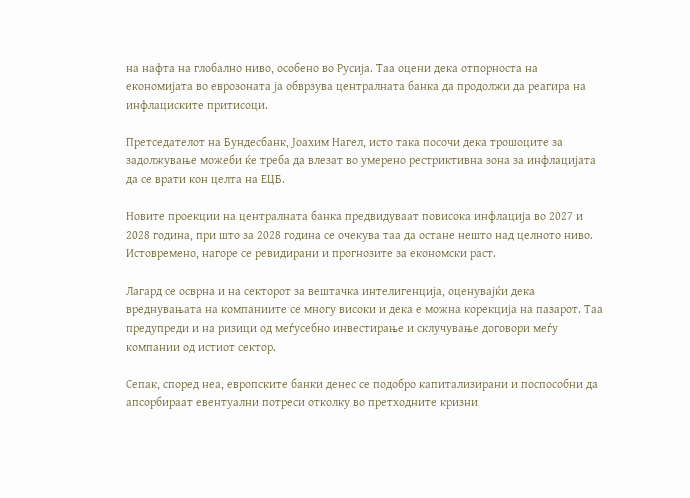на нафта на глобално ниво, особено во Русија. Таа оцени дека отпорноста на економијата во еврозоната ја обврзува централната банка да продолжи да реагира на инфлациските притисоци.

Претседателот на Бундесбанк, Јоахим Нагел, исто така посочи дека трошоците за задолжување можеби ќе треба да влезат во умерено рестриктивна зона за инфлацијата да се врати кон целта на ЕЦБ.

Новите проекции на централната банка предвидуваат повисока инфлација во 2027 и 2028 година, при што за 2028 година се очекува таа да остане нешто над целното ниво. Истовремено, нагоре се ревидирани и прогнозите за економски раст.

Лагард се осврна и на секторот за вештачка интелигенција, оценувајќи дека вреднувањата на компаниите се многу високи и дека е можна корекција на пазарот. Таа предупреди и на ризици од меѓусебно инвестирање и склучување договори меѓу компании од истиот сектор.

Сепак, според неа, европските банки денес се подобро капитализирани и поспособни да апсорбираат евентуални потреси отколку во претходните кризни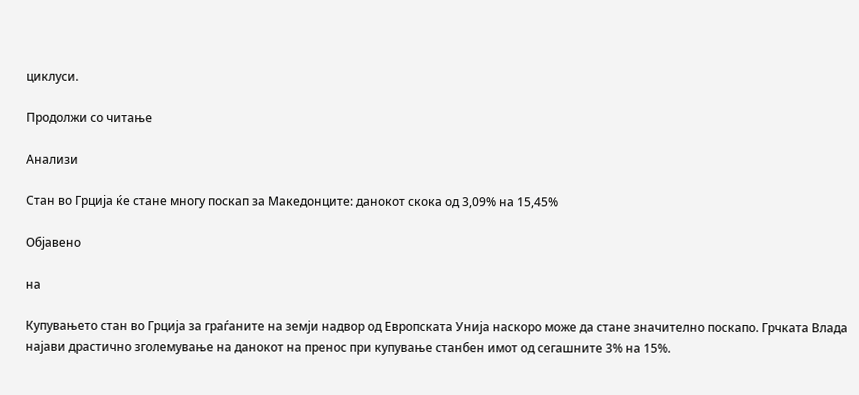циклуси.

Продолжи со читање

Анализи

Стан во Грција ќе стане многу поскап за Македонците: данокот скока од 3,09% на 15,45%

Објавено

на

Купувањето стан во Грција за граѓаните на земји надвор од Европската Унија наскоро може да стане значително поскапо. Грчката Влада најави драстично зголемување на данокот на пренос при купување станбен имот од сегашните 3% на 15%.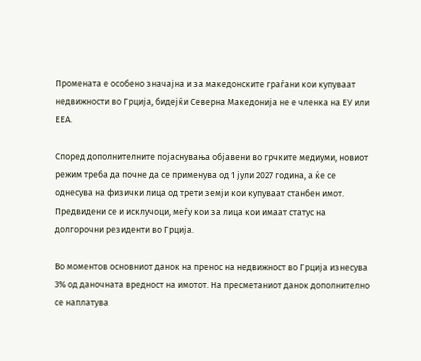Промената е особено значајна и за македонските граѓани кои купуваат недвижности во Грција, бидејќи Северна Македонија не е членка на ЕУ или ЕЕА.

Според дополнителните појаснувања објавени во грчките медиуми, новиот режим треба да почне да се применува од 1 јули 2027 година, а ќе се однесува на физички лица од трети земји кои купуваат станбен имот. Предвидени се и исклучоци, меѓу кои за лица кои имаат статус на долгорочни резиденти во Грција.

Во моментов основниот данок на пренос на недвижност во Грција изнесува 3% од даночната вредност на имотот. На пресметаниот данок дополнително се наплатува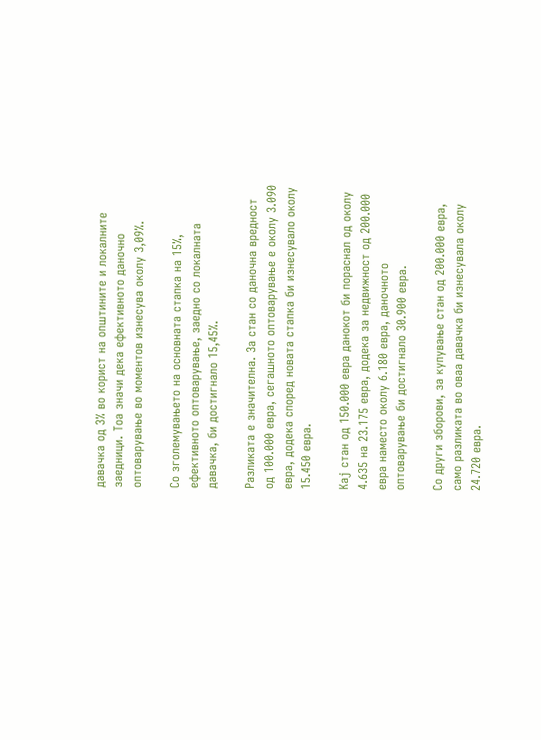давачка од 3% во корист на општините и локалните заедници. Тоа значи дека ефективното даночно оптоварување во моментов изнесува околу 3,09%.

Со зголемувањето на основната стапка на 15%, ефективното оптоварување, заедно со локалната давачка, би достигнало 15,45%.

Разликата е значителна. За стан со даночна вредност од 100.000 евра, сегашното оптоварување е околу 3.090 евра, додека според новата стапка би изнесувало околу 15.450 евра.

Кај стан од 150.000 евра данокот би пораснал од околу 4.635 на 23.175 евра, додека за недвижност од 200.000 евра наместо околу 6.180 евра, даночното оптоварување би достигнало 30.900 евра.

Со други зборови, за купување стан од 200.000 евра, само разликата во оваа давачка би изнесувала околу 24.720 евра.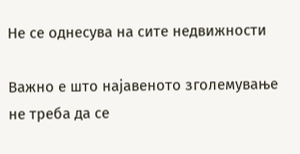Не се однесува на сите недвижности

Важно е што најавеното зголемување не треба да се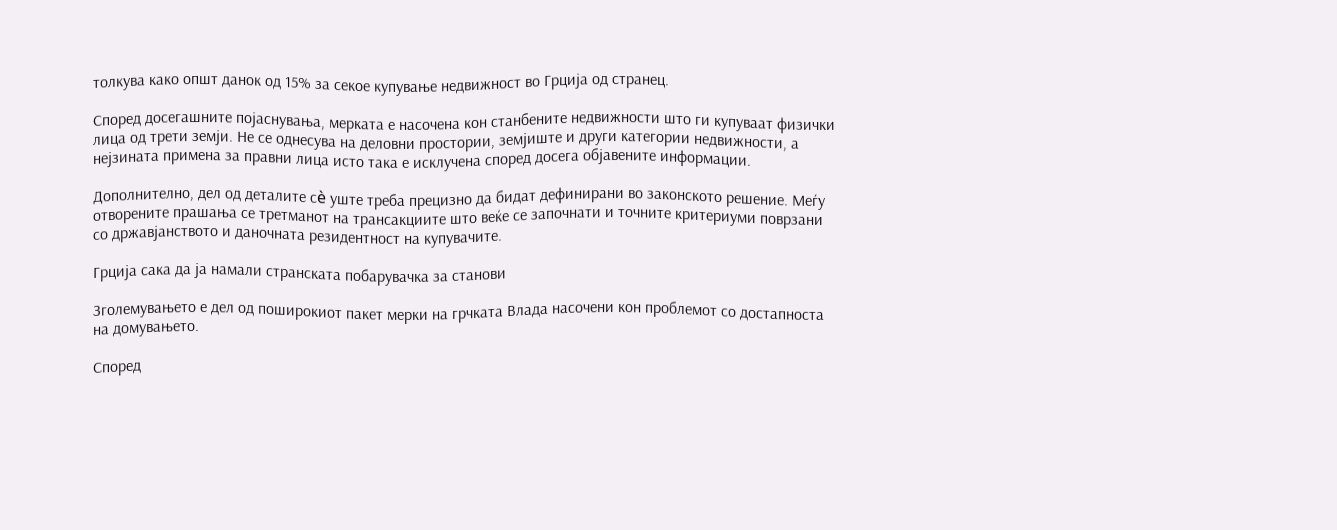толкува како општ данок од 15% за секое купување недвижност во Грција од странец.

Според досегашните појаснувања, мерката е насочена кон станбените недвижности што ги купуваат физички лица од трети земји. Не се однесува на деловни простории, земјиште и други категории недвижности, а нејзината примена за правни лица исто така е исклучена според досега објавените информации.

Дополнително, дел од деталите сè уште треба прецизно да бидат дефинирани во законското решение. Меѓу отворените прашања се третманот на трансакциите што веќе се започнати и точните критериуми поврзани со државјанството и даночната резидентност на купувачите.

Грција сака да ја намали странската побарувачка за станови

Зголемувањето е дел од поширокиот пакет мерки на грчката Влада насочени кон проблемот со достапноста на домувањето.

Според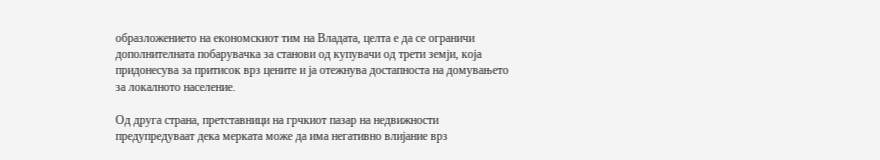образложението на економскиот тим на Владата, целта е да се ограничи дополнителната побарувачка за станови од купувачи од трети земји, која придонесува за притисок врз цените и ја отежнува достапноста на домувањето за локалното население.

Од друга страна, претставници на грчкиот пазар на недвижности предупредуваат дека мерката може да има негативно влијание врз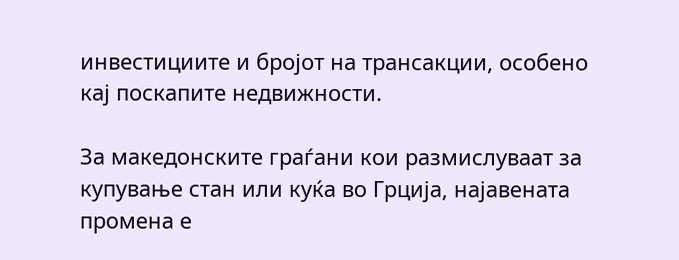инвестициите и бројот на трансакции, особено кај поскапите недвижности.

За македонските граѓани кои размислуваат за купување стан или куќа во Грција, најавената промена е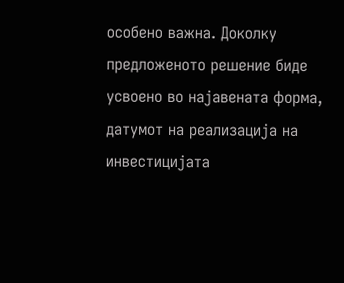особено важна. Доколку предложеното решение биде усвоено во најавената форма, датумот на реализација на инвестицијата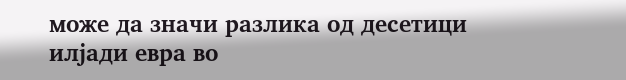може да значи разлика од десетици илјади евра во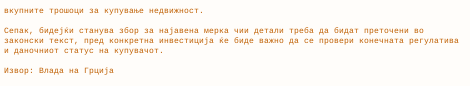вкупните трошоци за купување недвижност.

Сепак, бидејќи станува збор за најавена мерка чии детали треба да бидат преточени во законски текст, пред конкретна инвестиција ќе биде важно да се провери конечната регулатива и даночниот статус на купувачот.

Извор: Влада на Грција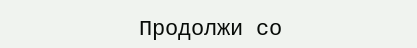Продолжи со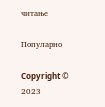читање

Популарно

Copyright © 2023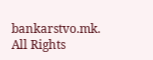bankarstvo.mk. All Rights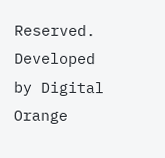Reserved. Developed by Digital Orange